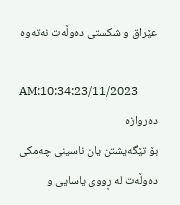عێراق و شكستی ده‌وڵه‌ت نه‌ته‌وه‌

AM:10:34:23/11/2023
ده‌روازه‌
بۆ تێگه‌یشتن یان ناسینی چه‌مكی ده‌وڵه‌ت له‌ ڕووی یاسایی و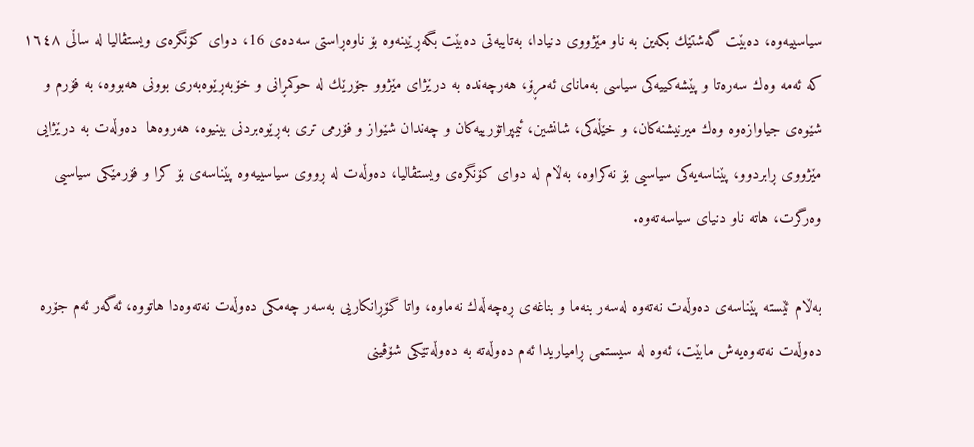سیاسییه‌وه‌، ده‌بێت گه‌شتێك بكه‌ین به‌ ناو مێژووی دنیادا، به‌تایبه‌تی ده‌بێت بگه‌ڕێینه‌وه‌ بۆ ناوه‌ڕاستی سه‌ده‌ی 16، دوای كۆنگره‌ی ویستڤالیا له‌ ساڵی ١٦٤٨ كه‌ ئه‌مه‌ وه‌ك سه‌ره‌تا و پێشه‌كییه‌كی سیاسی به‌مانای ئه‌مڕۆ، هه‌رچه‌نده‌ به‌ درێژای مێژوو جۆرێك له‌ حوكمڕانی و خۆبه‌ڕێوه‌به‌ری بوونی هه‌بووه‌، به‌ فۆرم و شێوه‌ی جیاوازه‌وه‌ وه‌ك میرنیشنه‌كان، و خێڵه‌كی، شانشین، ئیمپراتۆرییه‌كان و چه‌ندان شێواز و فۆرمی تری به‌ڕێوه‌بردنی بینیوه‌، هه‌روه‌ها  ده‌وڵه‌ت به‌ درێژایی مێژووی ڕابردوو، پێناسه‌یه‌كی سیاسیی بۆ نه‌كراوه‌، به‌ڵام له‌ دوای كۆنگره‌ی ویستڤالیا، ده‌وڵه‌ت له‌ ڕووی سیاسییه‌وه‌ پێناسه‌ی بۆ كرا و فۆرمێكی سیاسیی وه‌رگرت، هاته‌ ناو دنیای سیاسه‌ته‌وه‌.

به‌ڵام ئێسته‌ پێناسه‌ی ده‌وڵه‌ت نه‌ته‌وه‌ له‌سه‌ر بنه‌ما و بناغه‌ی ڕه‌چه‌ڵه‌ك نه‌ماوه‌، واتا گۆڕانكاریی به‌سه‌ر چه‌مكی ده‌وڵه‌ت نه‌ته‌وه‌دا هاتووه‌، ئه‌گه‌ر ئه‌م جۆره‌ ده‌وڵه‌ت نه‌ته‌وه‌یه‌ش مابێت، ئه‌وه‌ له‌ سیستمی ڕامیاریدا ئه‌م ده‌وڵه‌ته‌ به‌ ده‌وڵه‌تێكی شۆڤینی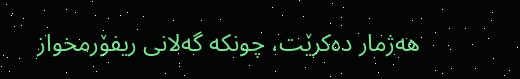هه‌ژمار ده‌كرێت، چونكه‌ گه‌لانی ریفۆرمخواز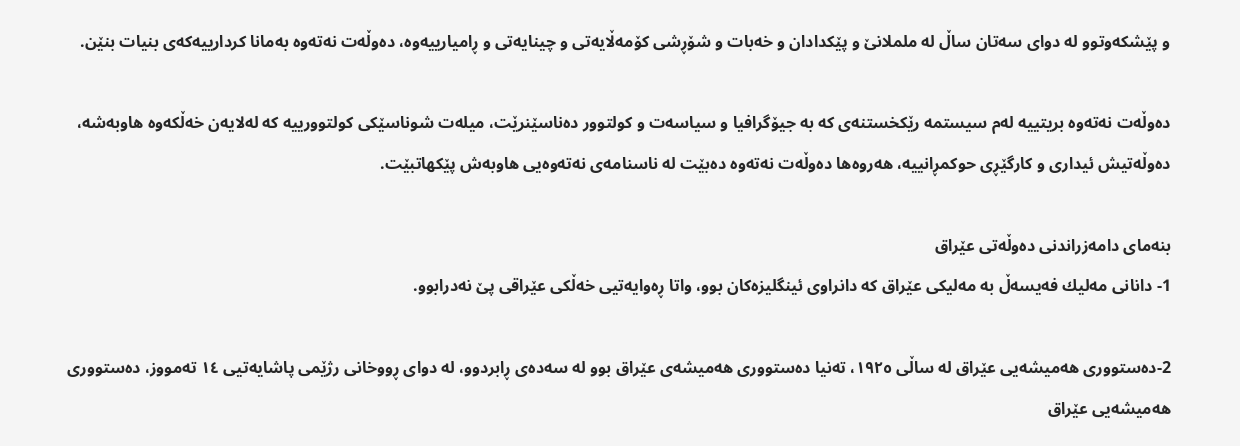و پێشكه‌وتوو له‌ دوای سه‌تان ساڵ له‌ ململانێ و پێكدادان و خه‌بات و شۆڕشی كۆمه‌ڵایه‌تی و چینایه‌تی و ڕامیارییه‌وه‌، ده‌وڵه‌ت نه‌ته‌وه‌ به‌مانا كردارییه‌كه‌ی بنیات بنێن.

ده‌وڵه‌ت نه‌ته‌وه‌ بریتییه‌ له‌م سیستمه‌ رێكخستنه‌ی كه‌ به‌ جیۆگرافیا و سیاسه‌ت و كولتوور ده‌ناسێنرێت، میله‌ت شوناسێكی كولتوورییه‌ كه‌ له‌لایه‌ن خه‌ڵكه‌وه‌ هاوبه‌شه‌، ده‌وڵه‌تیش ئیداری و كارگێڕی حوكمڕانییه‌، هه‌روه‌ها ده‌وڵه‌ت نه‌ته‌وه‌ ده‌بێت له‌ ناسنامه‌ی نه‌ته‌وه‌یی هاوبه‌ش پێكهاتبێت.

بنه‌مای دامه‌زراندنی ده‌وڵه‌تی عێراق
1- دانانی مه‌لیك فه‌یسه‌ڵ به‌ مه‌لیكی عێراق كه‌ دانراوی ئینگلیزه‌كان بوو، واتا ڕه‌وایه‌تیی خه‌ڵكی عێراقی پێ نه‌درابوو.

2-ده‌ستووری هه‌میشه‌یی عێراق له‌ ساڵی ١٩٢٥، ته‌نیا ده‌ستووری هه‌میشه‌ی عێراق بوو له‌ سه‌ده‌ی ڕابردوو، له‌ دوای ڕووخانی رژێمی پاشایه‌تیی ١٤ ته‌مووز، ده‌ستووری هه‌میشه‌یی عێراق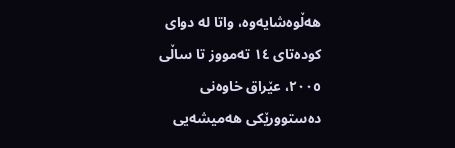هه‌ڵوه‌شایه‌وه‌، واتا له‌ دوای كوده‌تای ١٤ ته‌مووز تا ساڵی ٢٠٠٥، عێراق خاوه‌نی ده‌ستوورێكی هه‌میشه‌یی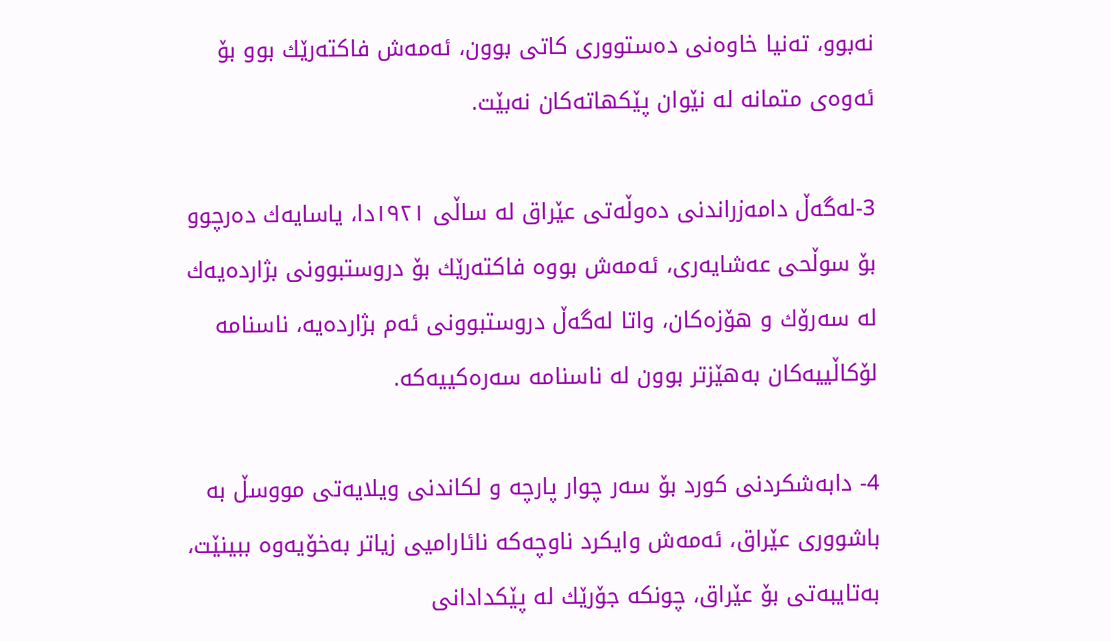نه‌بوو، ته‌نیا خاوه‌نی ده‌ستووری كاتی بوون، ئه‌مه‌ش فاكته‌رێك بوو بۆ ئه‌وه‌ی متمانه‌ له‌ نێوان پێكهاته‌كان نه‌بێت.

3-له‌گه‌ڵ دامه‌زراندنی ده‌وڵه‌تی عێراق له‌ ساڵی ١٩٢١دا، یاسایه‌ك ده‌رچوو بۆ سوڵحی عه‌شایه‌ری، ئه‌مه‌ش بووه‌ فاكته‌رێك بۆ دروستبوونی بژارده‌یه‌ك له‌ سه‌رۆك و هۆزه‌كان، واتا له‌گه‌ڵ دروستبوونی ئه‌م بژارده‌یه‌، ناسنامه‌ لۆكاڵییه‌كان به‌هێزتر بوون له‌ ناسنامه‌ سه‌ره‌كییه‌كه‌.

4- دابه‌شكردنی كورد بۆ سه‌ر چوار پارچه‌ و لكاندنی ویلایه‌تی مووسڵ به‌ باشووری عێراق، ئه‌مه‌ش وایكرد ناوچه‌كه‌ نائارامیی زیاتر به‌خۆیه‌وه‌ ببینێت، به‌تایبه‌تی بۆ عێراق، چونكه‌ جۆرێك له‌ پێكدادانی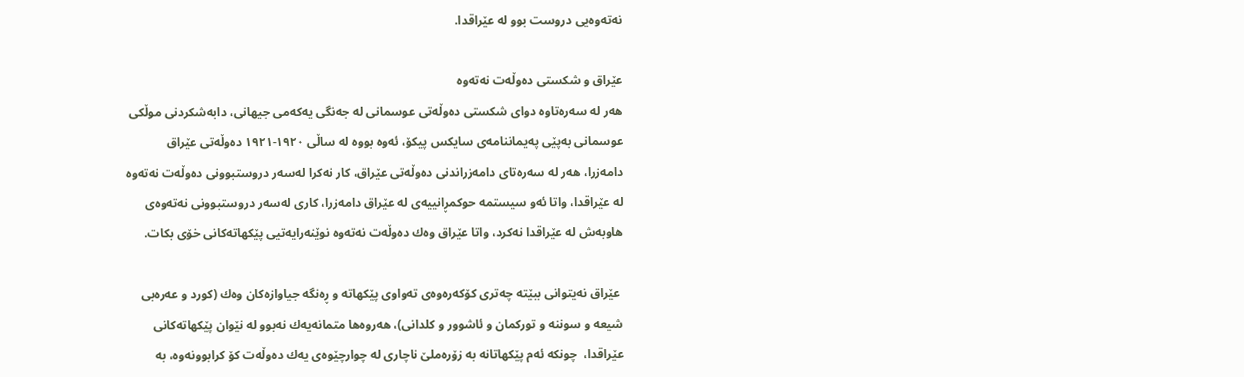نه‌ته‌وه‌یی دروست بوو له‌ عێراقدا.

عێراق و شكستی ده‌وڵه‌ت نه‌ته‌وه‌
هه‌ر له‌ سه‌ره‌تاوه‌ دوای شكستی ده‌وڵه‌تی عوسمانی له‌ جه‌نگی یه‌كه‌می جیهانی، دابه‌شكردنی موڵكی عوسمانی به‌پێی په‌یماننامه‌ی سایكس پیكۆ، ئه‌وه‌ بووه‌ له‌ ساڵی ١٩٢٠-١٩٢١ ده‌وڵه‌تی عێراق دامه‌زرا، هه‌ر له‌ سه‌ره‌تای دامه‌زراندنی ده‌وڵه‌تی عێراق، كار نه‌كرا له‌سه‌ر دروستبوونی ده‌وڵه‌ت نه‌ته‌وه‌ له‌ عێراقدا، واتا ئه‌و سیستمه‌ حوكمڕانییه‌ی له‌ عێراق دامه‌زرا، كاری له‌سه‌ر دروستبوونی نه‌ته‌وه‌ی هاوبه‌ش له‌ عێراقدا نه‌كرد، واتا عێراق وه‌ك ده‌وڵه‌ت نه‌ته‌وه‌ نوێنه‌رایه‌تیی پێكهاته‌كانی خۆی بكات.

 عێراق نه‌یتوانی ببێته‌ چه‌تری كۆكه‌ره‌وه‌ی ته‌واوی پێكهاته‌ و ڕه‌نگه‌ جیاوازه‌كان وه‌ك (كورد و عه‌ره‌بی شیعه‌ و سوننه‌ و توركمان و ئاشوور و كلدانی)، هه‌روه‌ها متمانه‌یه‌ك نه‌بوو له‌ نێوان پێكهاته‌كانی عێراقدا،  چونكه‌ ئه‌م پێكهاتانه‌ به‌ زۆره‌ملێ ناچاری له‌ چوارچێوه‌ی یه‌ك ده‌وڵه‌ت كۆ كرابوونه‌وه‌، به‌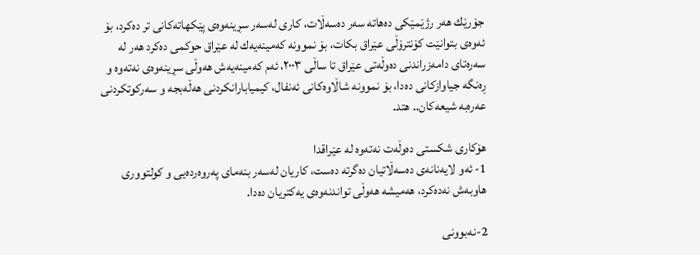جۆرێك هه‌ر رژێمێكی ده‌هاته‌ سه‌ر ده‌سه‌ڵات، كاری له‌سه‌ر سڕینه‌وه‌ی پێكهاته‌كانی تر ده‌كرد، بۆ ئه‌وه‌ی بتوانێت كۆنترۆڵی عێراق بكات، بۆ نموونه‌ كه‌مینه‌یه‌ك له‌ عێراق حوكمی ده‌كرد هه‌ر له‌ سه‌ره‌تای دامه‌زراندنی ده‌وڵه‌تی عێراق تا ساڵی ٢٠٠٣، ئه‌م كه‌مینه‌یه‌ش هه‌وڵی سڕینه‌وه‌ی نه‌ته‌وه‌ و ڕه‌نگه‌ جیاوازكانی ده‌دا، بۆ نموونه‌ شاڵاوه‌كانی ئه‌نفال، كیمیابارانكردنی هه‌ڵه‌بجه‌ و سه‌ركوتكردنی عه‌ره‌به‌ شیعه‌كان.. هتد.

هۆكاری شكستی ده‌وڵه‌ت نه‌ته‌وه‌ له‌ عێراقدا
1- ئه‌و لایه‌نانه‌ی ده‌سه‌ڵاتیان ده‌گرته‌ ده‌ست، كاریان له‌سه‌ر بنه‌مای په‌روه‌رده‌یی و كولتووری هاوبه‌ش نه‌ده‌كرد، هه‌میشه‌ هه‌وڵی تواندنه‌وه‌ی یه‌كتریان ده‌دا.

2-نه‌بوونی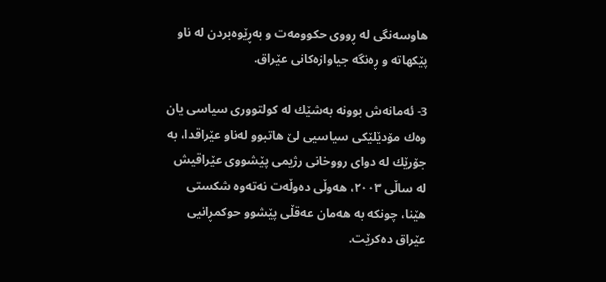هاوسه‌نگی له‌ ڕووی حكوومه‌ت و به‌ڕێوه‌بردن له‌ ناو پێكهاته‌ و ڕه‌نگه‌ جیاوازه‌كانی عێراق.

3- ئه‌مانه‌ش بوونه‌ به‌شێك له‌ كولتووری سیاسی یان وه‌ك مۆدێلێكی سیاسیی لێ هاتبوو له‌ناو عێراقدا، به‌ جۆرێك له‌ دوای رووخانی رژیمی پێشووی عێراقیش له‌ ساڵی ٢٠٠٣، هه‌وڵی ده‌وڵه‌ت نه‌ته‌وه‌ شكستی هێنا، چونكه‌ به‌ هه‌مان عه‌قڵی پێشوو حوكمڕانیی عێراق ده‌كرێت.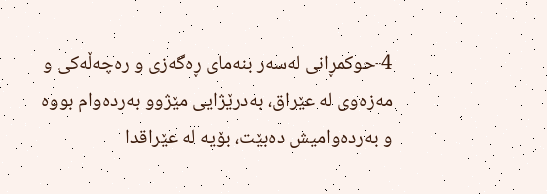4-حوكمڕانی له‌سه‌ر بنه‌مای ڕه‌گه‌زی و ره‌چه‌ڵه‌كی و مه‌زه‌وی له‌ عێراق، به‌درێژایی مێژوو به‌رده‌وام بووه‌ و به‌رده‌وامیش ده‌بێت، بۆیه‌ له‌ عێراقدا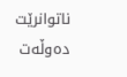ناتوانرێت ده‌وڵه‌ت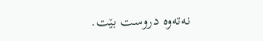نه‌ته‌وه‌ دروست بێت.